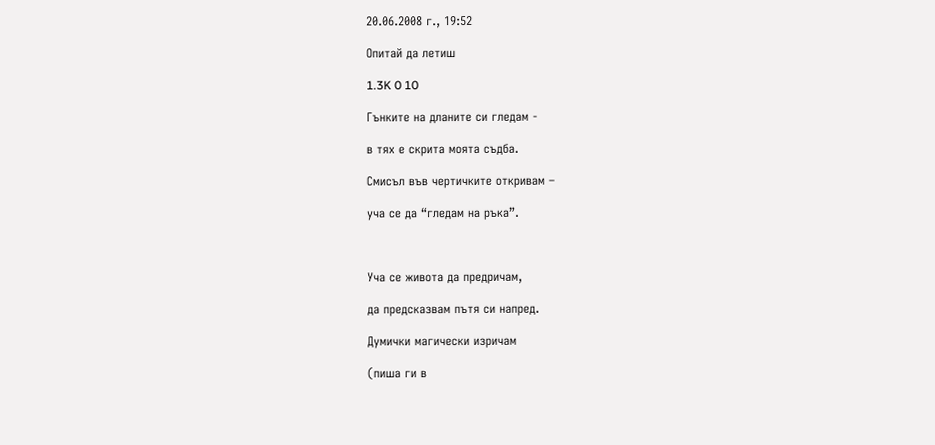20.06.2008 г., 19:52

Опитай да летиш

1.3K 0 10

Гънките на дланите си гледам -

в тях е скрита моята съдба.

Смисъл във чертичките откривам –

уча се да “гледам на ръка”.



Уча се живота да предричам,

да предсказвам пътя си напред.

Думички магически изричам

(пиша ги в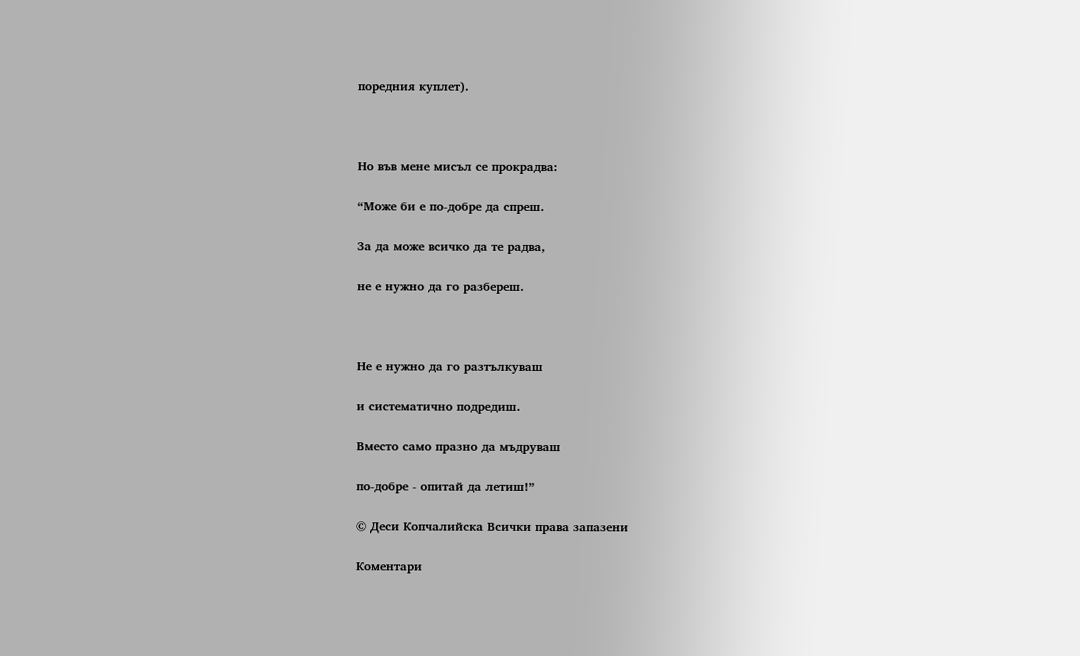поредния куплет).



Но във мене мисъл се прокрадва:

“Може би е по-добре да спреш.

За да може всичко да те радва,

не е нужно да го разбереш.



Не е нужно да го разтълкуваш

и систематично подредиш.

Вместо само празно да мъдруваш

по-добре - опитай да летиш!”

© Деси Копчалийска Всички права запазени

Коментари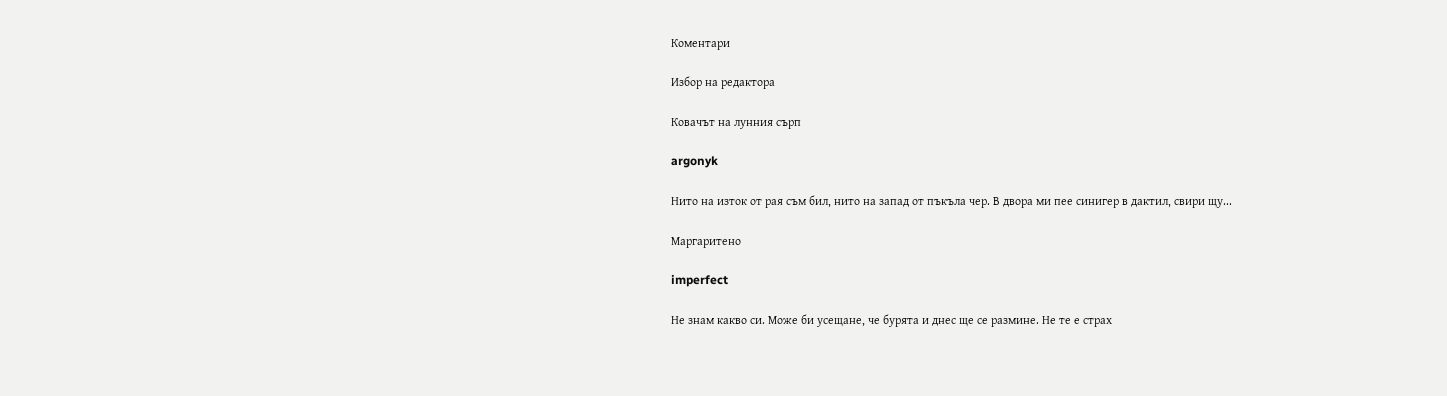Коментари

Избор на редактора

Ковачът на лунния сърп

argonyk

Нито на изток от рая съм бил, нито на запад от пъкъла чер. В двора ми пее синигер в дактил, свири щу...

Маргаритено

imperfect

Не знам какво си. Може би усещане, че бурята и днес ще се размине. Не те е страх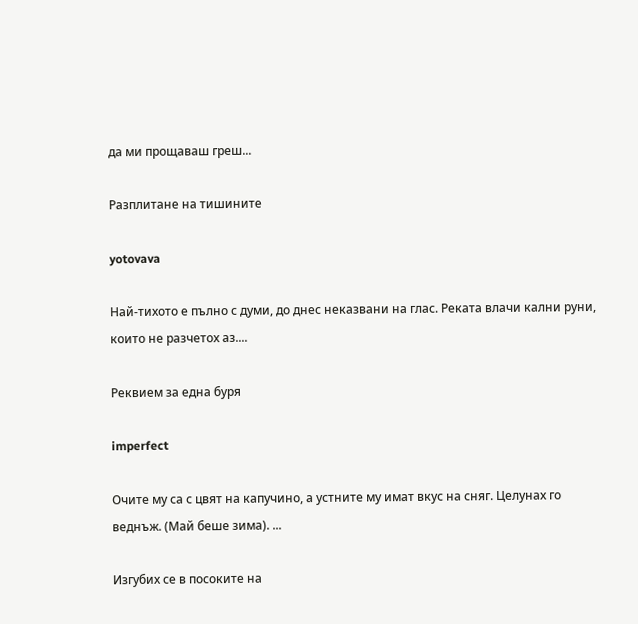да ми прощаваш греш...

Разплитане на тишините

yotovava

Най-тихото е пълно с думи, до днес неказвани на глас. Реката влачи кални руни, които не разчетох аз....

Реквием за една буря

imperfect

Очите му са с цвят на капучино, а устните му имат вкус на сняг. Целунах го веднъж. (Май беше зима). ...

Изгубих се в посоките на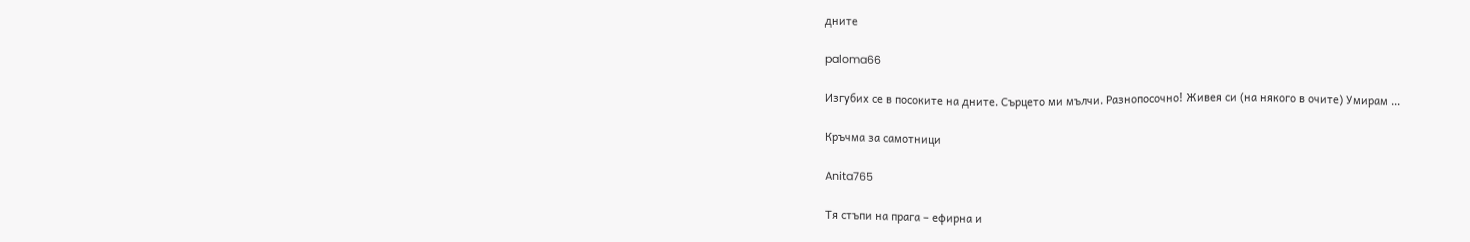дните

paloma66

Изгубих се в посоките на дните. Сърцето ми мълчи. Разнопосочно! Живея си (на някого в очите) Умирам ...

Кръчма за самотници

Anita765

Тя стъпи на прага – ефирна и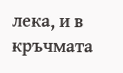лека, и в кръчмата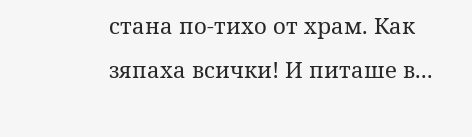стана по-тихо от храм. Как зяпаха всички! И питаше в...